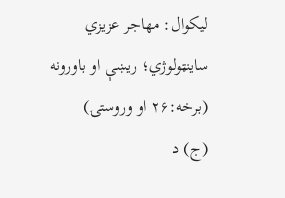لیکوال: مهاجر عزیزي
ساینټولوژي؛ ریښې او باورونه (برخه:۲۶ او وروستۍ)
(ج) د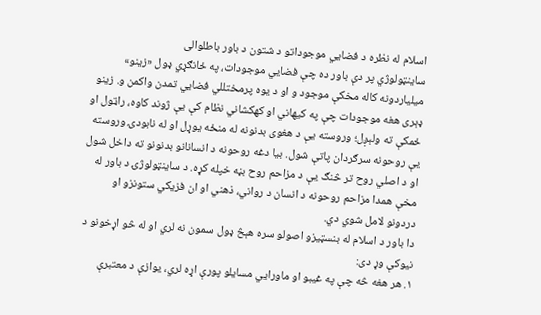اسلام له نظره د فضایي موجوداتو د شتون د باور باطلوالی
ساینټولوژي پر دې باور ده چې فضایي موجودات، په ځانګړي ډول «زینو» میلیاردونه کاله مخکې موجود و او د یوه پرمختللي فضایي تمدن واکمن و. زینو ډېری هغه موجودات چې په کيهاني او کهکشاني نظام کې يې ژوند کاوه، راټول او ځمکې ته ولېږل؛ وروسته یې د هغوی بدنونه له منځه یوړل او له نابودۍ وروسته یې روحونه سرګردان پاتې شول. بیا دغه روحونه د انسانانو بدنونو ته داخل شول او د اصلي روح تر څنګ یې د مزاحم روح بڼه خپله کړه. د ساینټولوژۍ د باور له مخې همدا مزاحم روحونه د انسان د رواني، ذهني او ان فزیکي ستونزو او دردونو لامل شوي دي.
دا باور د اسلام له بنسټیزو اصولو سره هېڅ ډول سمون نه لري او له څو اړخونو د نيوکې وړ دی:
۱. هر هغه څه چې په غیبو او ماورایي مسایلو پورې اړه لري، یوازې د معتبرې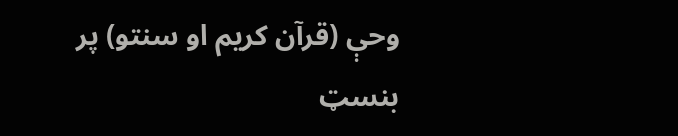وحې (قرآن کریم او سنتو) پر بنسټ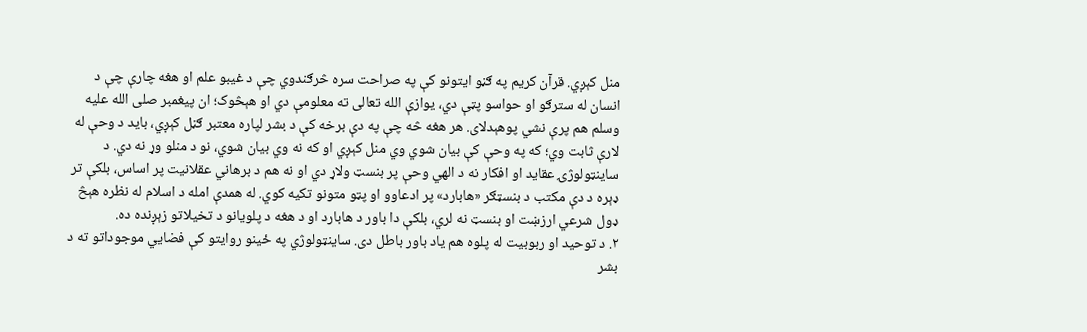منل کېږي. قرآن کریم په ګڼو ایتونو کې په صراحت سره څرګندوي چې د غیبو علم او هغه چارې چې د انسان له سترګو او حواسو پټې دي، یوازې الله تعالی ته معلومې دي او هېڅوک؛ ان پیغمبر صلی الله علیه وسلم هم پرې نشي پوهېدلای. هر هغه څه چې په دې برخه کې د بشر لپاره معتبر ګڼل کېږي، باید د وحې له لارې ثابت وي؛ که په وحې کې بیان شوي وي منل کېږي او که نه وي بیان شوي، نو د منلو وړ نه دي. د ساینټولوژۍ عقاید او افکار نه د الهي وحې پر بنسټ ولاړ دي او نه هم د برهاني عقلانیت پر اساس، بلکې تر ډېره د دې مکتب د بنسټګر «هابارد» پر ادعاوو او پټو متونو تکیه کوي. له همدې امله د اسلام له نظره هېڅ ډول شرعي ارزښت او بنسټ نه لري، بلکې دا باور د هابارد او د هغه د پلویانو د تخیلاتو زېږنده ده.
۲. د توحید او ربوبیت له پلوه هم یاد باور باطل دی. ساینټولوژي په ځینو روایتو کې فضايي موجوداتو ته د بشر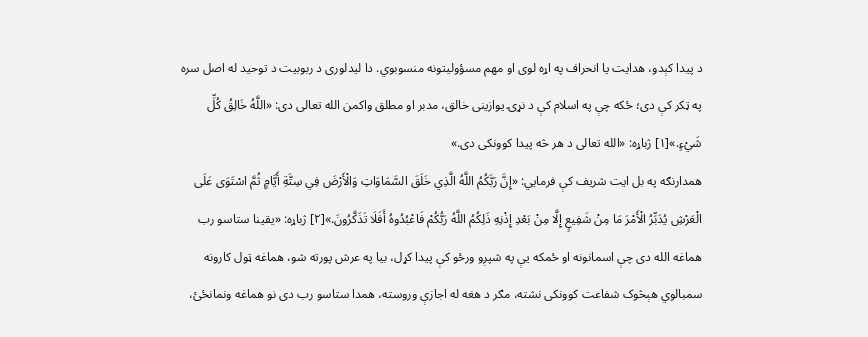د پیدا کېدو، هدایت یا انحراف په اړه لوی او مهم مسؤوليتونه منسوبوي. دا لیدلوری د ربوبیت د توحید له اصل سره په ټکر کې دی؛ ځکه چې په اسلام کې د نړۍ یوازینی خالق، مدبر او مطلق واکمن الله تعالی دی: «اللَّهُ خَالِقُ كُلِّ شَيْءٍ.»[۱] ژباړه: «الله تعالی د هر څه پیدا کوونکی دی.»
همدارنګه په بل ایت شريف کې فرمایي: «إِنَّ رَبَّكُمُ اللَّهُ الَّذِي خَلَقَ السَّمَاوَاتِ وَالْأَرْضَ فِي سِتَّةِ أَيَّامٍ ثُمَّ اسْتَوَى عَلَى الْعَرْشِ يُدَبِّرُ الْأَمْرَ مَا مِنْ شَفِيعٍ إِلَّا مِنْ بَعْدِ إِذْنِهِ ذَلِكُمُ اللَّهُ رَبُّكُمْ فَاعْبُدُوهُ أَفَلَا تَذَكَّرُونَ.»[۲] ژباړه: «يقينا ستاسو رب هماغه الله دى چې اسمانونه او ځمكه يې په شپږو ورځو كې پيدا كړل، بيا په عرش پورته شو، هماغه ټول كارونه سمبالوي هېڅوک شفاعت كوونكى نشته، مګر د هغه له اجازې وروسته، همدا ستاسو رب دى نو هماغه ونمانځئ،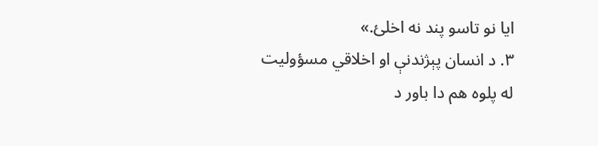ايا نو تاسو پند نه اخلئ.»
۳. د انسان پېژندنې او اخلاقي مسؤولیت له پلوه هم دا باور د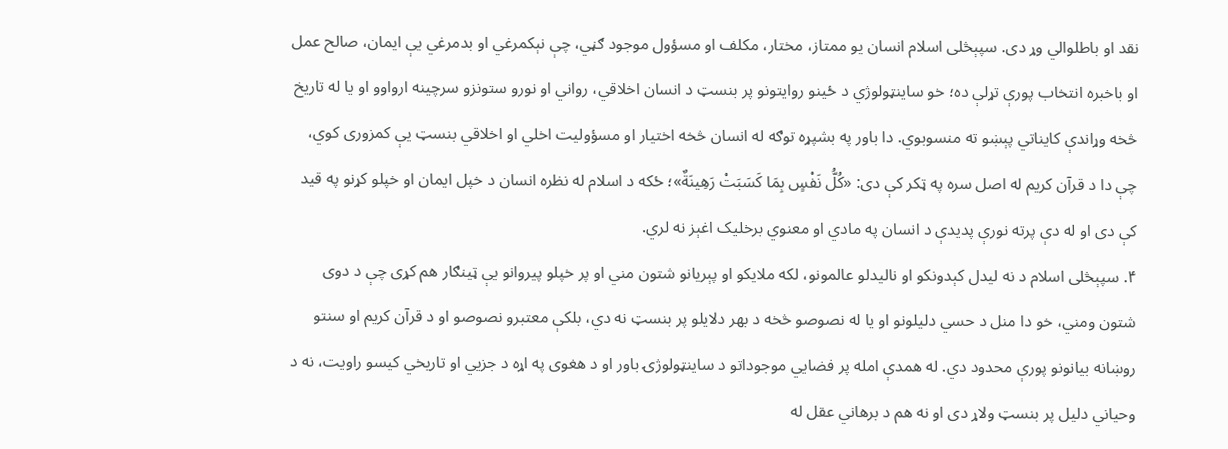نقد او باطلوالي وړ دی. سپېڅلی اسلام انسان یو ممتاز، مختار، مکلف او مسؤول موجود ګڼي، چې نېکمرغي او بدمرغي یې ایمان، صالح عمل او باخبره انتخاب پورې تړلې ده؛ خو ساینټولوژي د ځینو روایتونو پر بنسټ د انسان اخلاقي، رواني او نورو ستونزو سرچینه ارواوو او یا له تاریخ څخه وړاندې کایناتي پېښو ته منسوبوي. دا باور په بشپړه توګه له انسان څخه اختیار او مسؤولیت اخلي او اخلاقي بنسټ یې کمزوری کوي، چې دا د قرآن کریم له اصل سره په ټکر کې دی: «كُلُّ نَفْسٍ بِمَا كَسَبَتْ رَهِينَةٌ»؛ ځکه د اسلام له نظره انسان د خپل ایمان او خپلو کړنو په قید کې دی او له دې پرته نورې پدیدې د انسان په مادي او معنوي برخلیک اغېز نه لري.
۴. سپېڅلی اسلام د نه ليدل کېدونکو او نالیدلو عالمونو، لکه ملایکو او پېريانو شتون مني او پر خپلو پیروانو یې ټینګار هم کړی چې د دوی شتون ومني، خو دا منل د حسي دلیلونو او یا له نصوصو څخه د بهر دلايلو پر بنسټ نه دي، بلکې معتبرو نصوصو او د قرآن کریم او سنتو روښانه بيانونو پورې محدود دي. له همدې امله پر فضایي موجوداتو د ساینټولوژۍ باور او د هغوی په اړه د جزيي او تاریخي کیسو راویت، نه د وحیاني دلیل پر بنسټ ولاړ دی او نه هم د برهاني عقل له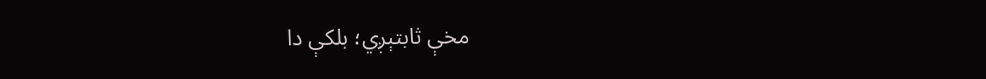مخې ثابتېږي؛ بلکې دا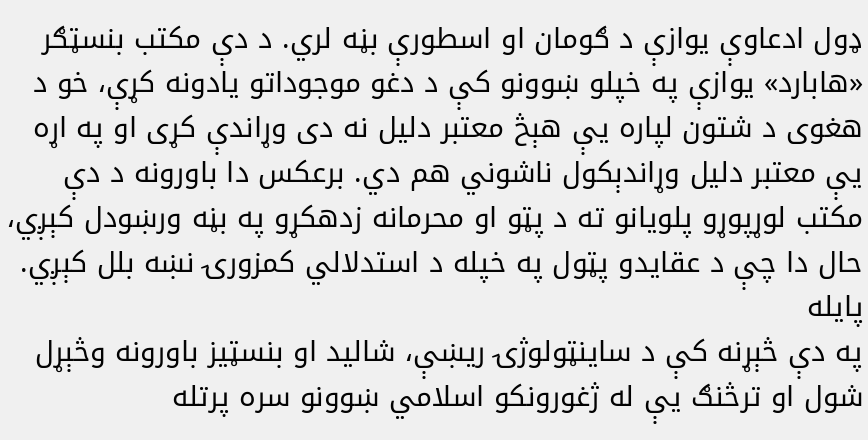ډول ادعاوې یوازې د ګومان او اسطورې بڼه لري. د دې مکتب بنسټګر «هابارد» یوازې په خپلو ښوونو کې د دغو موجوداتو یادونه کړې، خو د هغوی د شتون لپاره یې هېڅ معتبر دلیل نه دی وړاندې کړی او په اړه یې معتبر دلیل وړاندېکول ناشوني هم دي. برعکس دا باورونه د دې مکتب لوړپوړو پلویانو ته د پټو او محرمانه زدهکړو په بڼه ورښودل کېږي، حال دا چې د عقایدو پټول په خپله د استدلالي کمزورۍ نښه بلل کېږي.
پایله
په دې څېړنه کې د ساینټولوژۍ ریښې، شالید او بنسټیز باورونه وڅېړل شول او ترڅنګ یې له ژغورونکو اسلامي ښوونو سره پرتله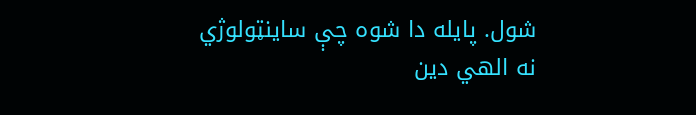شول. پایله دا شوه چې ساینټولوژي نه الهي دین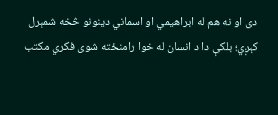دی او نه هم له ابراهیمي او اسماني دینونو څخه شمېرل کېږي؛ بلکې دا د انسان له خوا رامنځته شوی فکري مکتب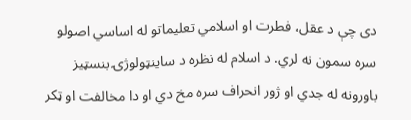دی چې د عقل، فطرت او اسلامي تعلیماتو له اساسي اصولو سره سمون نه لري. د اسلام له نظره د ساینټولوژۍ بنسټیز باورونه له جدي او ژور انحراف سره مخ دي او دا مخالفت او ټکر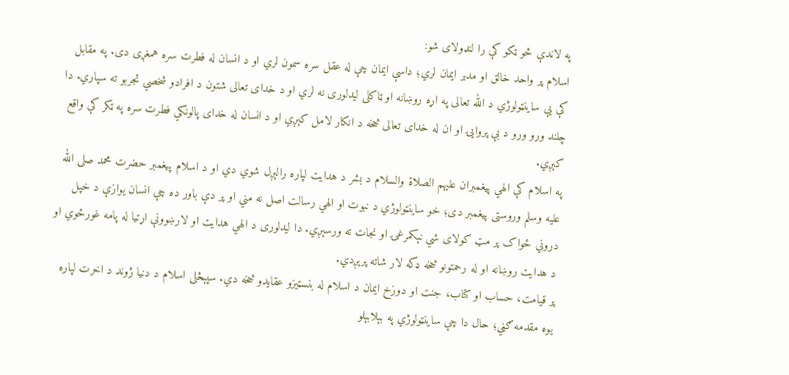په لاندې څو ټکو کې را لنډولای شو:
اسلام پر واحد خالق او مدبر ایمان لري؛ داسې ایمان چې له عقل سره سمون لري او د انسان له فطرت سره همغږی دی. په مقابل کې یې ساینټولوژي د الله تعالی په اړه روښانه او ټاکلی لیدلوری نه لري او د خدای تعالی شتون د افرادو شخصي تجربو ته سپاري. دا چلند ورو ورو د بې پروایۍ او ان له خدای تعالی څخه د انکار لامل کېږي او د انسان له خدای پالونکي فطرت سره په ټکر کې واقع کېږي.
په اسلام کې الهي پیغمبران علیهم الصلاة والسلام د بشر د هدایت لپاره رالېږل شوي دي او د اسلام پیغمبر حضرت محمد صلی الله علیه وسلم وروستی پیغمبر دی؛ خو ساینټولوژي د نبوت او الهي رسالت اصل نه مني او پر دې باور ده چې انسان یوازې د خپل دروني ځواک پر مټ کولای شي نېکمرغۍ او نجات ته ورسېږي. دا لیدلوری د الهي هدایت او لارښوونې اړتیا له پامه غورځوي او د هدایت روښانه او له رحمتونو څخه ډکه لار شاته پرېږدي.
پر قیامت، حساب او کتاب، جنت او دوزخ ایمان د اسلام له بنسټیزو عقایدو څخه دي. سپېڅلی اسلام د دنیا ژوند د اخرت لپاره یوه مقدمه ګڼي؛ حال دا چې ساینټولوژي په بېلابېلو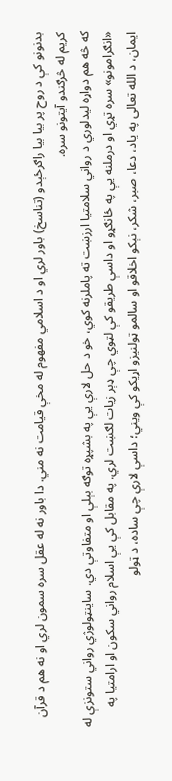بدنونو کې د روح پر بیا بیا راګرځېدو (تناسخ) باور لري او د اسلامي مفهوم له مخې قیامت نه مني. دا باور نه له عقل سره سمون لري او نه هم د قرآن کریم له څرګندو آیتونو سره.
که څه هم دواړه لیدلوري د رواني سلامتيا ارزښت ته پاملرنه کوي، خو د حل لارې یې په بشپړه توګه بېلې او متفاوتې دي. ساینټولوژي رواني ستونزې له «انګرامونو» سره تړي او درملنه یې په ځانګړو او داسې طریقو کې لټوي چې ډېر زیات لګښت لري. په مقابل کې یې اسلام رواني سکون او ارامتیا په ایمان، د الله تعالی په یاد، دعا، صبر، شکر، نېکو اخلاقو او سالمو ټولنیزو اړیکو کې ویني؛ داسې لارې چې ساده، د ټولو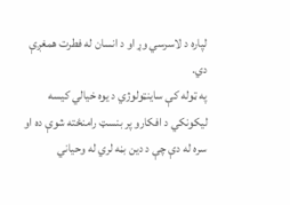لپاره د لاسرسي وړ او د انسان له فطرت همغږې دي.
په ټوله کې ساینټولوژي د یوه خیالي کیسه لیکونکي د افکارو پر بنسټ رامنځته شوې ده او سره له دې چې د دین بڼه لري له وحیاني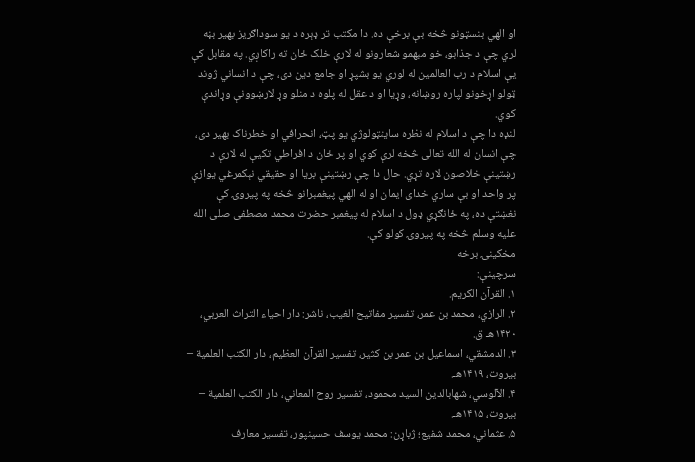او الهي بنسټونو څخه بې برخې ده. دا مکتب تر ډېره د یو سوداګریز بهیر بڼه لري چې د جذابو، خو مبهمو شعارونو له لارې خلک ځان ته راکاږي. په مقابل کې یې اسلام د رب العالمین له لوري یو بشپړ او جامع دین دی، چې د انساني ژوند ټولو اړخونو لپاره روښانه، وړیا او د عقل له پلوه د منلو وړ لارښوونې وړاندې کوي.
لنډه دا چې د اسلام له نظره ساینټولوژي یو پټ، انحرافي او خطرناک بهیر دی، چې انسان له الله تعالی څخه لرې کوي او پر ځان د افراطي تکیې له لارې د رښتینې خلاصون لاره تړي. حال دا چې رښتینې بریا او حقیقي نېکمرغي یوازې پر واحد او بې ساري خدای ایمان او له الهي پیغمبرانو څخه په پیروۍ کې نغښتې ده، په ځانګړي ډول د اسلام له پیغمبر حضرت محمد مصطفی صلی الله علیه وسلم څخه په پيروۍ کولو کې.
مخکینۍ برخه
سرچینې:
۱. القرآن الکریم.
۲. الرازي، محمد بن عمر، تفسیر مفاتیح الغیب، ناشر: دار احیاء التراث العربي، ۱۴۲۰هـ ق.
۳. الدمشقي، اسماعیل بن عمر بن کثیر، تفسیر القرآن العظیم، دار الکتب العلمیة – بیروت، ۱۴۱۹هـ.
۴. الآلوسي، شهابالدین السید محمود، تفسیر روح المعاني، دار الکتب العلمیة – بیروت، ۱۴۱۵هـ.
۵. عثماني، محمد شفیع؛ ژباړن: محمد یوسف حسینپور، تفسیر معارف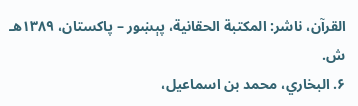القرآن، ناشر: المکتبة الحقانیة، پېښور – پاکستان، ۱۳۸۹هـ ش.
۶. البخاري، محمد بن اسماعیل،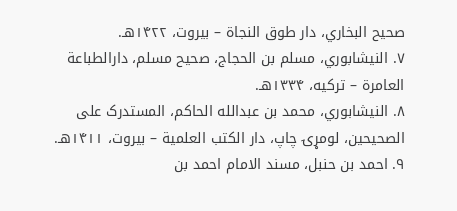صحیح البخاري، دار طوق النجاة – بیروت، ۱۴۲۲هـ.
۷. النیشابوري، مسلم بن الحجاج، صحیح مسلم، دارالطباعة العامرة – ترکیه، ۱۳۳۴هـ.
۸. النیشابوري، محمد بن عبدالله الحاکم، المستدرک علی الصحیحین، لومړۍ چاپ، دار الکتب العلمیة – بیروت، ۱۴۱۱هـ.
۹. احمد بن حنبل، مسند الامام احمد بن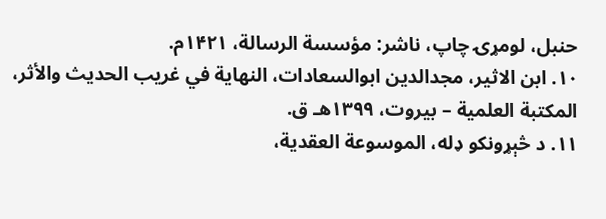حنبل، لومړۍ چاپ، ناشر: مؤسسة الرسالة، ۱۴۲۱م.
۱۰. ابن الاثیر، مجدالدین ابوالسعادات، النهایة في غریب الحدیث والأثر، المکتبة العلمیة – بیروت، ۱۳۹۹هـ ق.
۱۱. د څېړونکو ډله، الموسوعة العقدیة،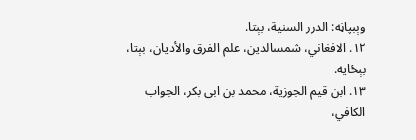وېبپاڼه: الدرر السنیة، بېتا.
۱۲. الافغاني، شمسالدین، علم الفرق والأدیان، بېتا، بېځایه.
۱۳. ابن قیم الجوزیة، محمد بن ابی بکر، الجواب الکافي،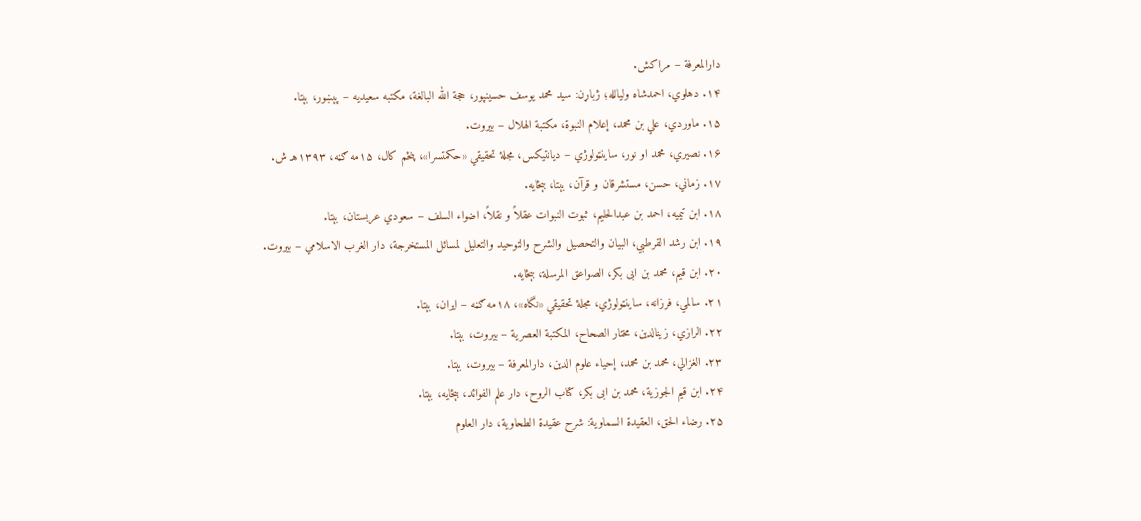دارالمعرفة – مراکش.
۱۴. دهلوي، احمدشاه وليالله؛ ژباړن: سید محمد یوسف حسینپور، حجة الله البالغة، مکتبه سعیدیه – پېښور، بېتا.
۱۵. ماوردي، علي بن محمد، إعلام النبوة، مکتبة الهلال – بیروت.
۱۶. نصیري، محمد او نور، ساینټولوژي – دیانتیکس، مجلهٔ تحقیقي «حکمتسرا»، پنځم کال، ۱۵مه ګڼه، ۱۳۹۳هـ ش.
۱۷. زماني، حسن، مستشرقان و قرآن، بېتا، بېځایه.
۱۸. ابن تیمیه، احمد بن عبدالحلیم، ثبوت النبوات عقلاً و نقلاً، اضواء السلف – سعودي عربستان، بېتا.
۱۹. ابن رشد القرطبي، البیان والتحصیل والشرح والتوحید والتعلیل لمسائل المستخرجة، دار الغرب الاسلامي – بیروت.
۲۰. ابن قیم، محمد بن ابی بکر، الصواعق المرسلة، بېځایه.
۲۱. سالمي، فرزانه، ساینټولوژي، مجلهٔ تحقیقي «نگاه»، ۱۸مه ګڼه – ایران، بېتا.
۲۲. الرازي، زینالدین، مختار الصحاح، المکتبة العصریة – بیروت، بېتا.
۲۳. الغزالي، محمد بن محمد، إحیاء علوم الدین، دارالمعرفة – بیروت، بېتا.
۲۴. ابن قیم الجوزیة، محمد بن ابی بکر، کتاب الروح، دار علم الفوائد، بېځایه، بېتا.
۲۵. رضاء الحق، العقیدة السماویة: شرح عقیدة الطحاویة، دار العلوم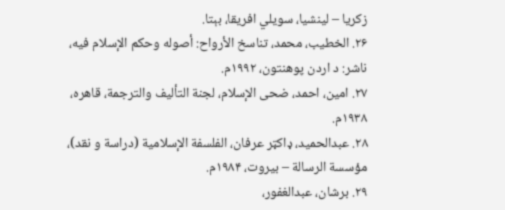زکریا – لینشیا، سویلي افریقا، بېتا.
۲۶. الخطیب، محمد، تناسخ الأرواح: أصوله وحکم الإسلام فیه، ناشر: د اردن پوهنتون، ۱۹۹۲م.
۲۷. امین، احمد، ضحی الإسلام، لجنة التألیف والترجمة، قاهره، ۱۹۳۸م.
۲۸. عبدالحمید، ډاکټر عرفان، الفلسفة الإسلامیة (دراسة و نقد)، مؤسسة الرسالة – بیروت، ۱۹۸۴م.
۲۹. برشان، عبدالغفور،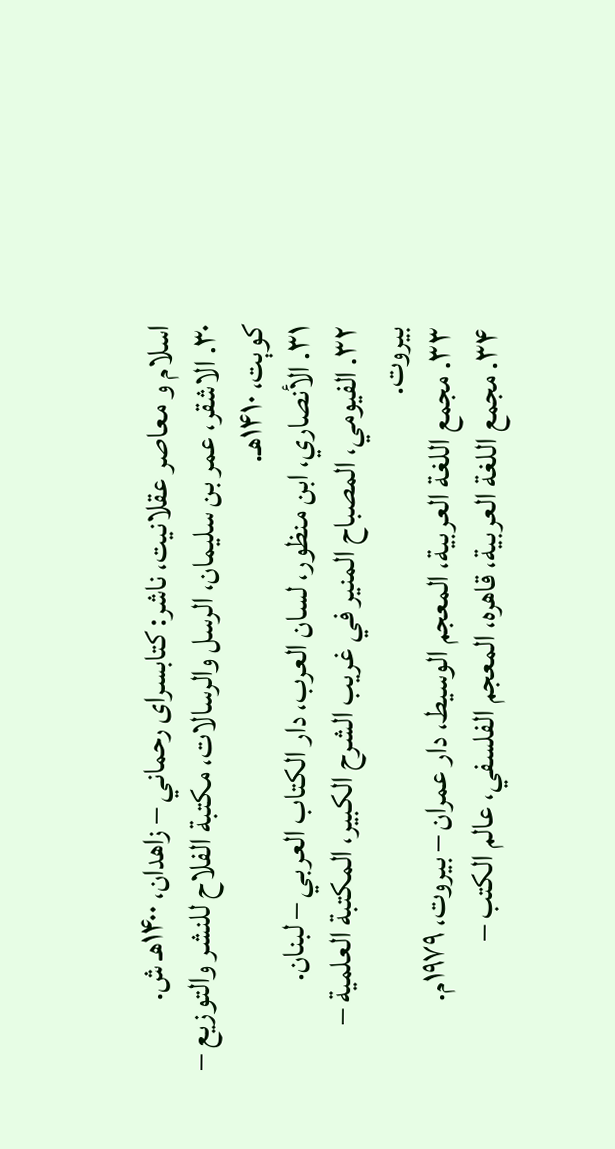اسلام و معاصر عقلانیت، ناشر: کتابسرای رحماني – زاهدان، ۱۴۰۰هـ ش.
۳۰. الاشقر، عمر بن سلیمان، الرسل والرسالات، مکتبة الفلاح للنشر والتوزیع – کوېت، ۱۴۱۰هـ.
۳۱. الأنصاري، ابن منظور، لسان العرب، دار الکتاب العربي – لبنان.
۳۲. الفیومي، المصباح المنیر في غریب الشرح الکبیر، المکتبة العلمیة – بیروت.
۳۳. مجمع اللغة العربية، المعجم الوسیط، دار عمران – بیروت، ۱۹۷۹م.
۳۴. مجمع اللغة العربية، قاهره، المعجم الفلسفي، عالم الکتب –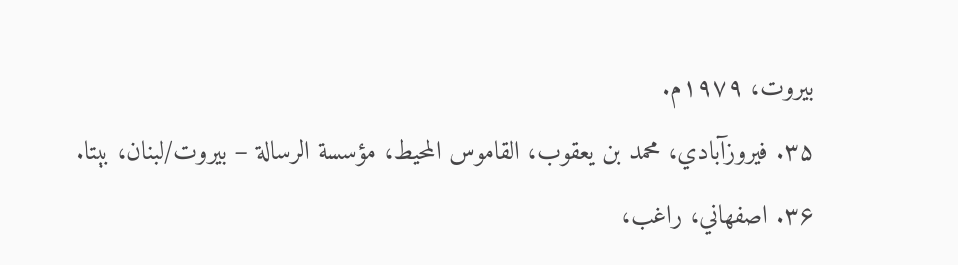بیروت، ۱۹۷۹م.
۳۵. فیروزآبادي، محمد بن یعقوب، القاموس المحیط، مؤسسة الرسالة – بیروت/لبنان، بېتا.
۳۶. اصفهاني، راغب،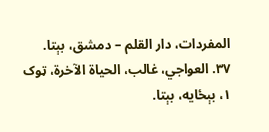المفردات، دار القلم – دمشق، بېتا.
۳۷. العواجي، غالب، الحیاة الآخرة، ټوک ۱، بېځایه، بېتا.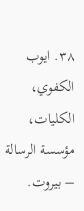۳۸. ایوب الکفوي، الکلیات، مؤسسة الرسالة – بیروت.